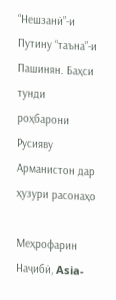“Нешзанӣ”-и Путину “таъна”-и Пашинян. Баҳси тунди роҳбарони Русияву Арманистон дар ҳузури расонаҳо

Меҳрофарин Наҷибӣ, Asia-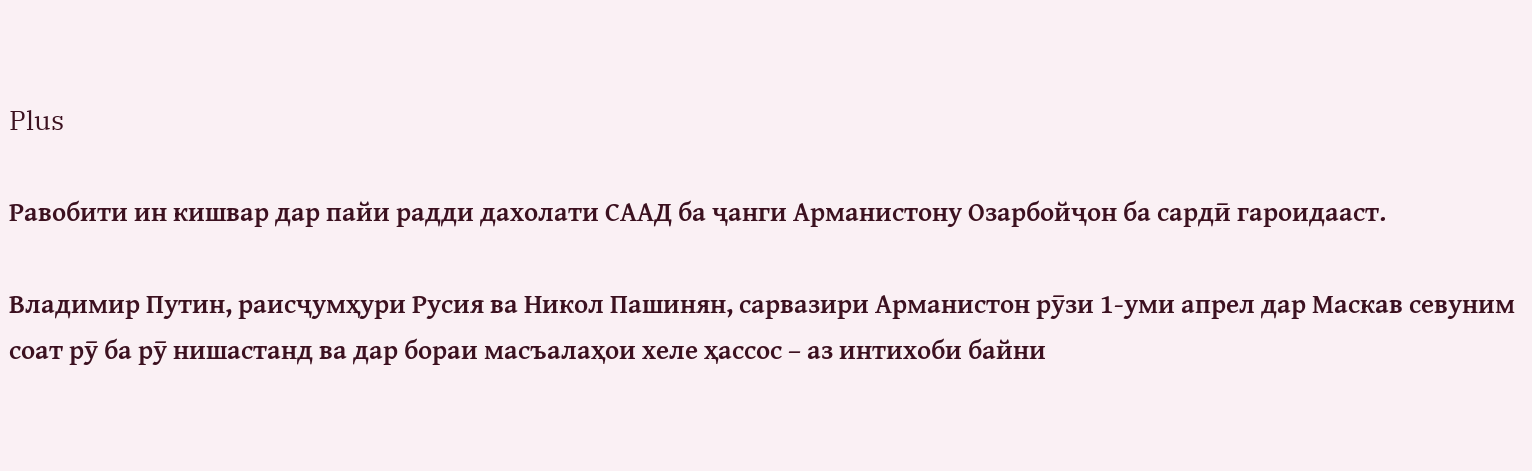Plus

Равобити ин кишвар дар пайи радди дахолати СААД ба ҷанги Арманистону Озарбойҷон ба сардӣ гароидааст.

Владимир Путин, раисҷумҳури Русия ва Никол Пашинян, сарвазири Арманистон рӯзи 1-уми апрел дар Маскав севуним соат рӯ ба рӯ нишастанд ва дар бораи масъалаҳои хеле ҳассос – аз интихоби байни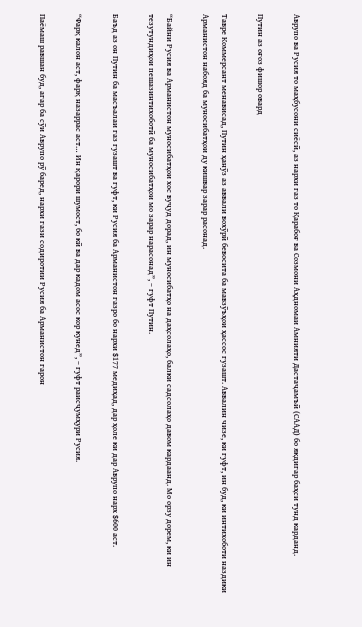Аврупо ва Русия то маҳбусони сиёсӣ, аз нархи газ то Қарабоғ ва Созмони Аҳдномаи Амнияти Дастаҷамъӣ (СААД) бо якдигар баҳси тунд карданд.

Путин аз оғоз фишор овард

Тавре Коммерсант менависад, Путин ҳанӯз аз аввали вохӯрӣ бевосита ба мавзӯъҳои ҳассос гузашт. Аввалин чизе, ки гуфт, ин буд, ки интихоботи наздики Арманистон набояд ба муносибатҳои ду кишвар зарар расонад.

“Байни Русия ва Арманистон муносибатҳои хос вуҷуд дорад, ин муносибатҳо на даҳсолаҳо, балки садсолаҳо давом кардаанд. Мо орзу дорем, ки ин тезутундиҳои пешазинтихоботӣ ба муносибатҳои мо зарар нарасонад”, – гуфт Путин.

Баъд аз он Путин ба масъалаи газ гузашт ва гуфт, ки Русия ба Арманистон газро бо нархи $177 медиҳад, дар ҳоле ки дар Аврупо нарх $600 аст.

“Фарқ калон аст, фарқ назаррас аст… Ин қарори шумост, бо кӣ ва дар кадом асос кор кунед”, – гуфт раисҷумҳури Русия.

Паёмаш равшан буд, агар ба сӯи Аврупо рӯ баред, нархи гази содиротии Русия ба Арманистон гарон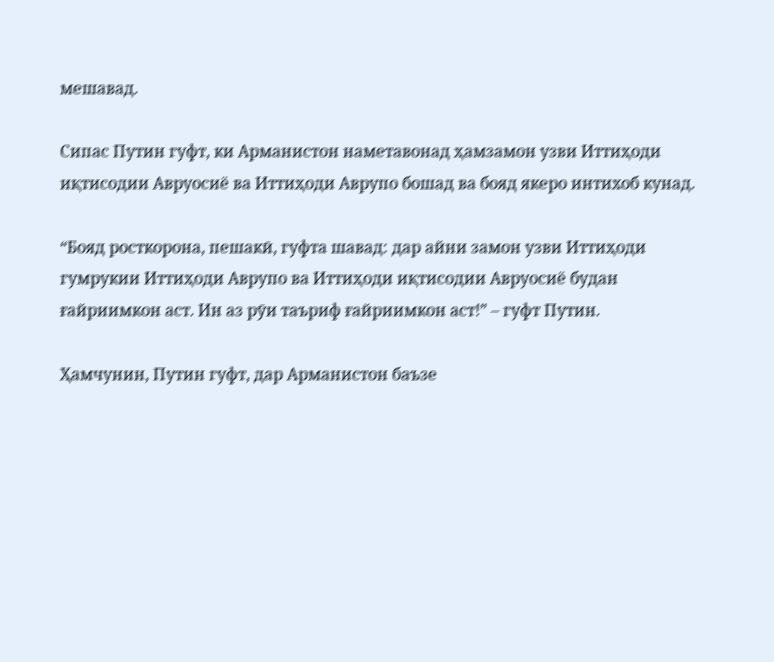мешавад.

Сипас Путин гуфт, ки Арманистон наметавонад ҳамзамон узви Иттиҳоди иқтисодии Авруосиё ва Иттиҳоди Аврупо бошад ва бояд якеро интихоб кунад.

“Бояд росткорона, пешакӣ, гуфта шавад: дар айни замон узви Иттиҳоди гумрукии Иттиҳоди Аврупо ва Иттиҳоди иқтисодии Авруосиё будан ғайриимкон аст. Ин аз рӯи таъриф ғайриимкон аст!” – гуфт Путин.

Ҳамчунин, Путин гуфт, дар Арманистон баъзе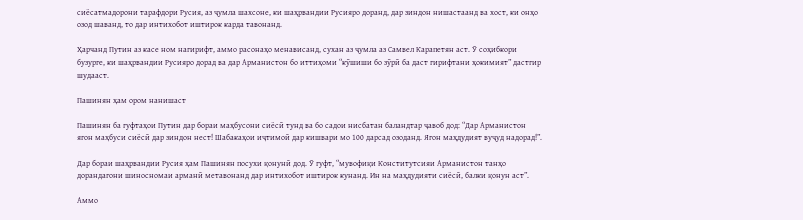сиёсатмадорони тарафдори Русия, аз ҷумла шахсоне, ки шаҳрвандии Русияро доранд, дар зиндон нишастаанд ва хост, ки онҳо озод шаванд, то дар интихобот иштирок карда тавонанд.

Ҳарчанд Путин аз касе ном нагирифт, аммо расонаҳо менависанд, сухан аз ҷумла аз Самвел Карапетян аст. Ӯ соҳибкори бузурге, ки шаҳрвандии Русияро дорад ва дар Арманистон бо иттиҳоми “кӯшиши бо зӯрӣ ба даст гирифтани ҳокимият” дастгир шудааст.

Пашинян ҳам ором нанишаст

Пашинян ба гуфтаҳои Путин дар бораи маҳбусони сиёсӣ тунд ва бо садои нисбатан баландтар ҷавоб дод: “Дар Арманистон ягон маҳбуси сиёсӣ дар зиндон нест! Шабакаҳои иҷтимоӣ дар кишвари мо 100 дарсад озоданд. Ягон маҳдудият вуҷуд надорад!”.

Дар бораи шаҳрвандии Русия ҳам Пашинян посухи қонунӣ дод. Ӯ гуфт, “мувофиқи Конститутсияи Арманистон танҳо дорандагони шиносномаи арманӣ метавонанд дар интихобот иштирок кунанд. Ин на маҳдудияти сиёсӣ, балки қонун аст”.

Аммо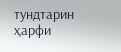тундтарин ҳарфи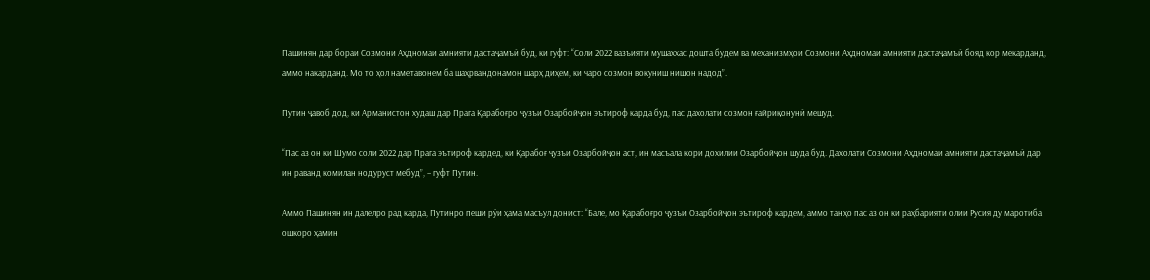Пашинян дар бораи Созмони Аҳдномаи амнияти дастаҷамъӣ буд, ки гуфт: “Соли 2022 вазъияти мушаххас дошта будем ва механизмҳои Созмони Аҳдномаи амнияти дастаҷамъӣ бояд кор мекарданд, аммо накарданд. Мо то ҳол наметавонем ба шаҳрвандонамон шарҳ диҳем, ки чаро созмон вокуниш нишон надод”.

Путин ҷавоб дод, ки Арманистон худаш дар Прага Қарабоғро ҷузъи Озарбойҷон эътироф карда буд, пас дахолати созмон ғайриқонунӣ мешуд.

“Пас аз он ки Шумо соли 2022 дар Прага эътироф кардед, ки Қарабоғ ҷузъи Озарбойҷон аст, ин масъала кори дохилии Озарбойҷон шуда буд. Дахолати Созмони Аҳдномаи амнияти дастаҷамъӣ дар ин раванд комилан нодуруст мебуд”, – гуфт Путин.

Аммо Пашинян ин далелро рад карда, Путинро пеши рӯи ҳама масъул донист: “Бале, мо Қарабоғро ҷузъи Озарбойҷон эътироф кардем, аммо танҳо пас аз он ки раҳбарияти олии Русия ду маротиба ошкоро ҳамин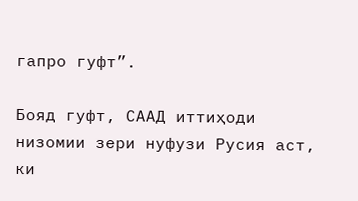гапро гуфт”.

Бояд гуфт, СААД иттиҳоди низомии зери нуфузи Русия аст, ки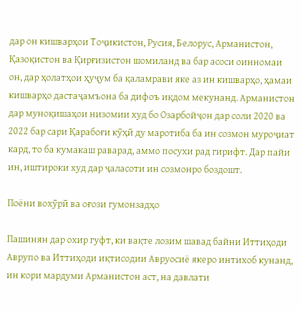дар он кишварҳои Тоҷикистон, Русия, Белорус, Арманистон, Қазоқистон ва Қирғизистон шомиланд ва бар асоси оинномаи он, дар ҳолатҳои ҳуҷум ба қаламрави яке аз ин кишварҳо, ҳамаи кишварҳо дастаҷамъона ба дифоъ иқдом мекунанд. Арманистон дар муноқишаҳои низомии худ бо Озарбойҷон дар соли 2020 ва 2022 бар сари Қарабоғи кӯҳӣ ду маротиба ба ин созмон муроҷиат кард, то ба кумакаш раварад, аммо посухи рад гирифт. Дар пайи ин, иштироки худ дар ҷаласоти ин созмонро боздошт.

Поёни вохӯрӣ ва оғози гумонзадҳо

Пашинян дар охир гуфт, ки вақте лозим шавад байни Иттиҳоди Аврупо ва Иттиҳоди иқтисодии Авруосиё якеро интихоб кунанд, ин кори мардуми Арманистон аст, на давлати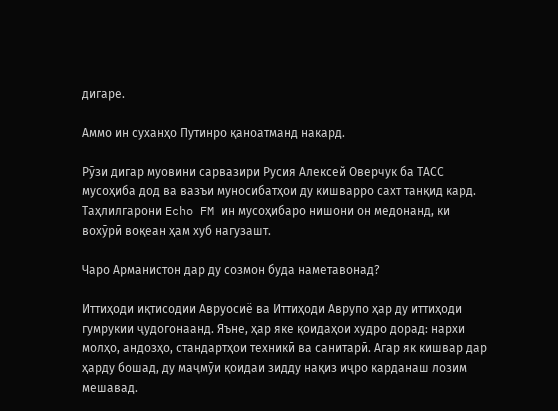дигаре.

Аммо ин суханҳо Путинро қаноатманд накард.

Рӯзи дигар муовини сарвазири Русия Алексей Оверчук ба ТАСС мусоҳиба дод ва вазъи муносибатҳои ду кишварро сахт танқид кард. Таҳлилгарони Echo FM ин мусоҳибаро нишони он медонанд, ки вохӯрӣ воқеан ҳам хуб нагузашт.

Чаро Арманистон дар ду созмон буда наметавонад?

Иттиҳоди иқтисодии Авруосиё ва Иттиҳоди Аврупо ҳар ду иттиҳоди гумрукии ҷудогонаанд. Яъне, ҳар яке қоидаҳои худро дорад: нархи молҳо, андозҳо, стандартҳои техникӣ ва санитарӣ. Агар як кишвар дар ҳарду бошад, ду маҷмӯи қоидаи зидду нақиз иҷро карданаш лозим мешавад.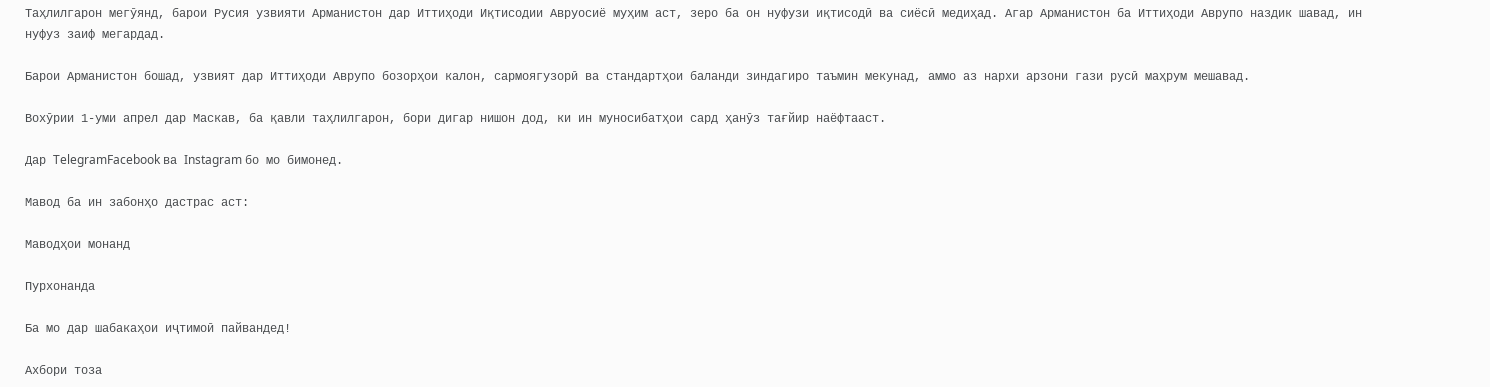Таҳлилгарон мегӯянд, барои Русия узвияти Арманистон дар Иттиҳоди Иқтисодии Авруосиё муҳим аст, зеро ба он нуфузи иқтисодӣ ва сиёсӣ медиҳад. Агар Арманистон ба Иттиҳоди Аврупо наздик шавад, ин нуфуз заиф мегардад.

Барои Арманистон бошад, узвият дар Иттиҳоди Аврупо бозорҳои калон, сармоягузорӣ ва стандартҳои баланди зиндагиро таъмин мекунад, аммо аз нархи арзони гази русӣ маҳрум мешавад.

Вохӯрии 1-уми апрел дар Маскав, ба қавли таҳлилгарон, бори дигар нишон дод, ки ин муносибатҳои сард ҳанӯз тағйир наёфтааст.

Дар TelegramFacebook ва Instagram бо мо бимонед.

Мавод ба ин забонҳо дастрас аст:

Маводҳои монанд

Пурхонанда

Ба мо дар шабакаҳои иҷтимоӣ пайвандед!

Ахбори тоза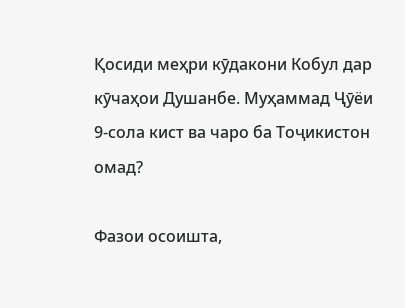Қосиди меҳри кӯдакони Кобул дар кӯчаҳои Душанбе. Муҳаммад Ҷӯёи 9-сола кист ва чаро ба Тоҷикистон омад?

Фазои осоишта,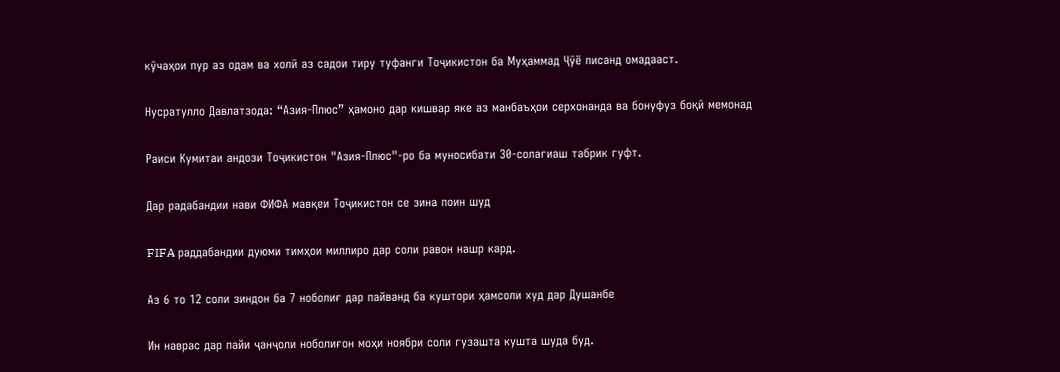кӯчаҳои пур аз одам ва холӣ аз садои тиру туфанги Тоҷикистон ба Муҳаммад Ҷӯё писанд омадааст.

Нусратулло Давлатзода: “Азия-Плюс” ҳамоно дар кишвар яке аз манбаъҳои серхонанда ва бонуфуз боқӣ мемонад

Раиси Кумитаи андози Тоҷикистон "Азия-Плюс"-ро ба муносибати 30-солагиаш табрик гуфт.

Дар радабандии нави ФИФА мавқеи Тоҷикистон се зина поин шуд

FIFA раддабандии дуюми тимҳои миллиро дар соли равон нашр кард.

Аз 6 то 12 соли зиндон ба 7 ноболиғ дар пайванд ба куштори ҳамсоли худ дар Душанбе

Ин наврас дар пайи ҷанҷоли ноболиғон моҳи ноябри соли гузашта кушта шуда буд.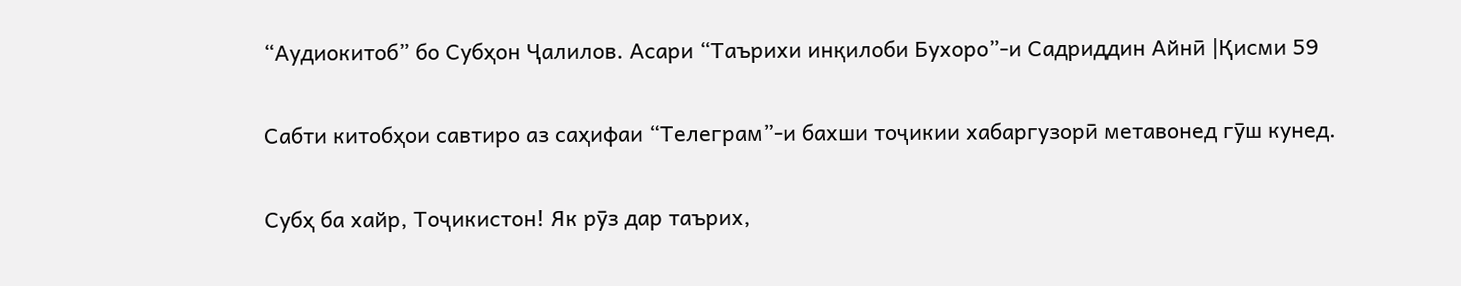“Аудиокитоб” бо Субҳон Ҷалилов. Асари “Таърихи инқилоби Бухоро”-и Садриддин Айнӣ |Қисми 59

Cабти китобҳои савтиро аз саҳифаи “Телеграм”-и бахши тоҷикии хабаргузорӣ метавонед гӯш кунед.

Субҳ ба хайр, Тоҷикистон! Як рӯз дар таърих,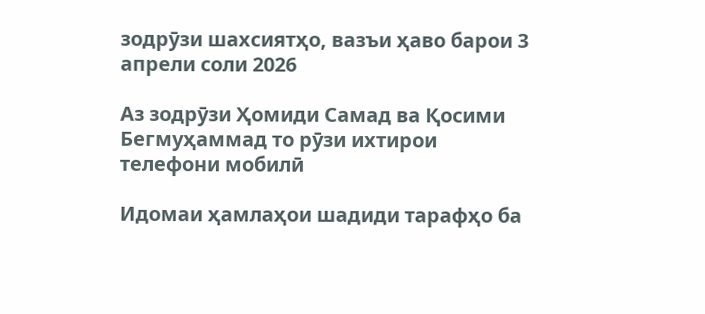зодрӯзи шахсиятҳо, вазъи ҳаво барои 3 апрели соли 2026

Аз зодрӯзи Ҳомиди Самад ва Қосими Бегмуҳаммад то рӯзи ихтирои телефони мобилӣ

Идомаи ҳамлаҳои шадиди тарафҳо ба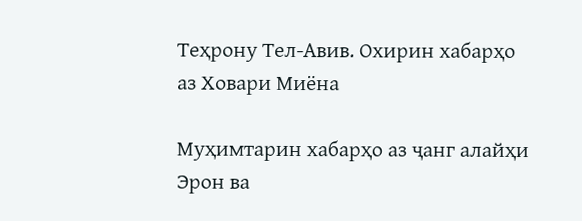Теҳрону Тел-Авив. Охирин хабарҳо аз Ховари Миёна

Муҳимтарин хабарҳо аз ҷанг алайҳи Эрон ва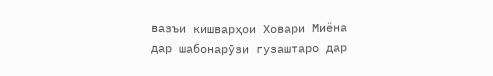вазъи кишварҳои Ховари Миёна дар шабонарӯзи гузаштаро дар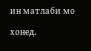ин матлаби мо хонед.